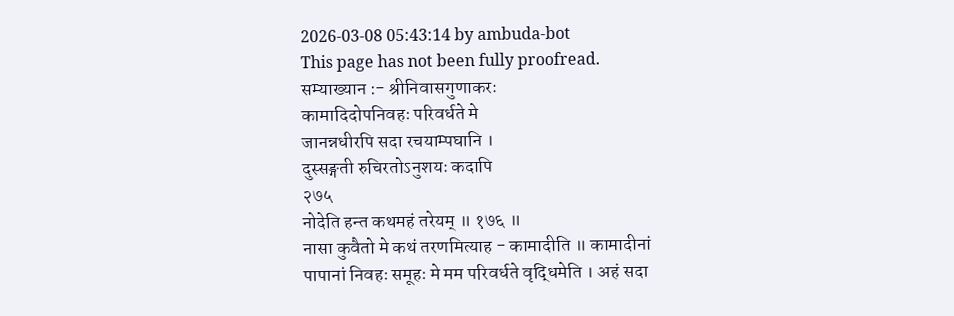2026-03-08 05:43:14 by ambuda-bot
This page has not been fully proofread.
सम्याख्यान :- श्रीनिवासगुणाकरः
कामादिदोपनिवहः परिवर्धते मे
जानन्नधीरपि सदा रचयाम्पघानि ।
दुस्सङ्गती रुचिरतोऽनुशयः कदापि
२७५
नोदेति हन्त कथमहं तरेयम् ॥ १७६ ॥
नासा कुवैतो मे कथं तरणमित्याह - कामादीति ॥ कामादीनां
पापानां निवहः समूहः मे मम परिवर्धते वृद्धिमेति । अहं सदा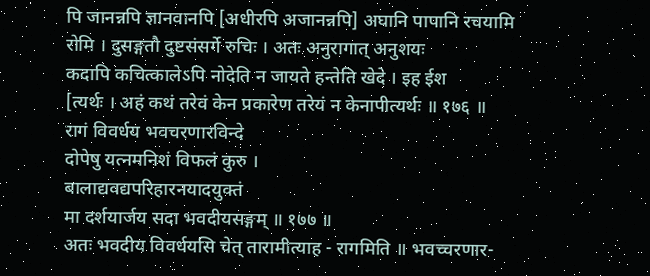पि जानन्नपि ज्ञानवानपि [अधीरपि अजानन्नपि] अघानि पापानि रचयामि
रोमि । दुसङ्गतौ दुष्टसंसर्गे रुचिः । अतः अनुरागात् अनुशयः
कदापि कचित्कालेऽपि नोदेति न जायते हन्तेति खेदे । इह ईश
[त्यर्थः । अहं कथं तरेवं केन प्रकारेण तरेयं न केनापीत्यर्थः ॥ १७६ ॥
रागं विवर्धय भवचरणारविन्दे
दोपेषु यत्नमनिशं विफलं कुरु ।
बालाद्यवद्यपरिहारनयादयुक्तं
मा दर्शयार्जय सदा भवदीयसङ्गम् ॥ १७७ ॥
अतः भवदीय विवर्धयसि चेत् तारामीत्याह - रागमिति ॥ भवच्चरणार-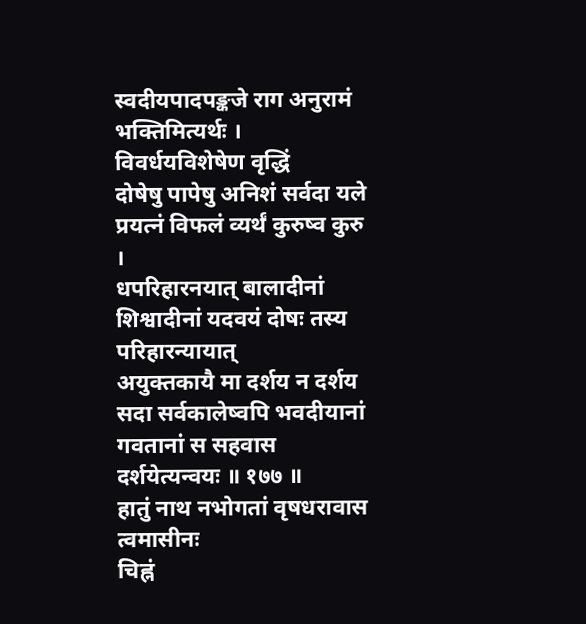स्वदीयपादपङ्कजे राग अनुरामं भक्तिमित्यर्थः । विवर्धयविशेषेण वृद्धिं
दोषेषु पापेषु अनिशं सर्वदा यले प्रयत्नं विफलं व्यर्थं कुरुष्व कुरु ।
धपरिहारनयात् बालादीनां शिश्वादीनां यदवयं दोषः तस्य परिहारन्यायात्
अयुक्तकायै मा दर्शय न दर्शय सदा सर्वकालेष्वपि भवदीयानां
गवतानां स सहवास दर्शयेत्यन्वयः ॥ १७७ ॥
हातुं नाथ नभोगतां वृषधरावास त्वमासीनः
चिह्नं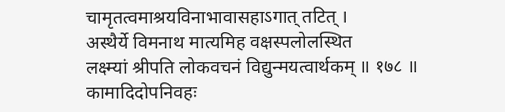चामृतत्वमाश्रयविनाभावासहाऽगात् तटित् ।
अस्थैर्ये विमनाथ मात्यमिह वक्षस्पलोलस्थित
लक्ष्म्यां श्रीपति लोकवचनं विद्युन्मयत्वार्थकम् ॥ १७८ ॥
कामादिदोपनिवहः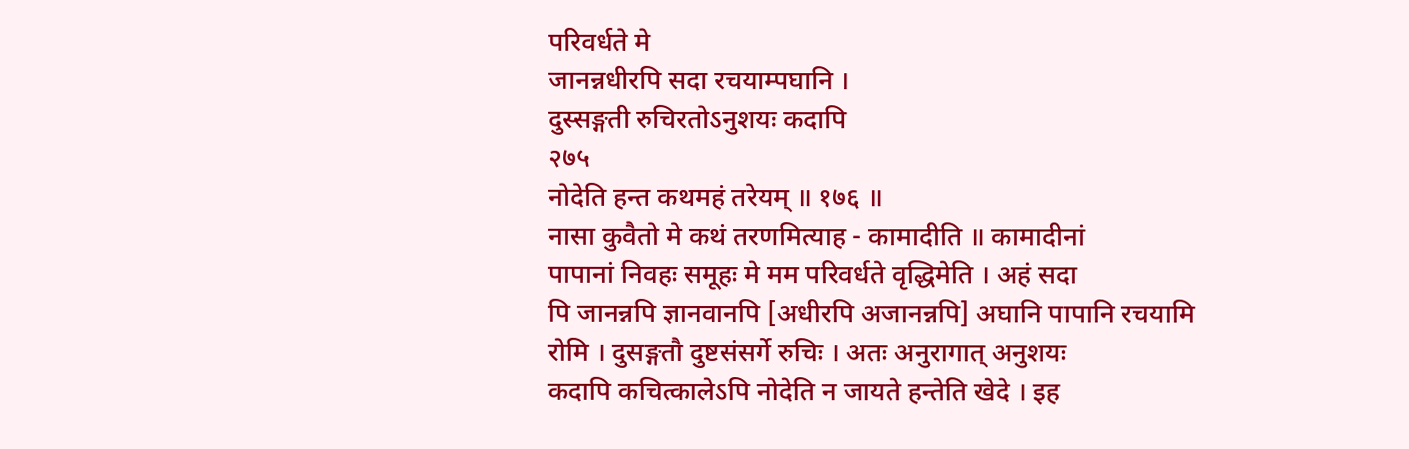परिवर्धते मे
जानन्नधीरपि सदा रचयाम्पघानि ।
दुस्सङ्गती रुचिरतोऽनुशयः कदापि
२७५
नोदेति हन्त कथमहं तरेयम् ॥ १७६ ॥
नासा कुवैतो मे कथं तरणमित्याह - कामादीति ॥ कामादीनां
पापानां निवहः समूहः मे मम परिवर्धते वृद्धिमेति । अहं सदा
पि जानन्नपि ज्ञानवानपि [अधीरपि अजानन्नपि] अघानि पापानि रचयामि
रोमि । दुसङ्गतौ दुष्टसंसर्गे रुचिः । अतः अनुरागात् अनुशयः
कदापि कचित्कालेऽपि नोदेति न जायते हन्तेति खेदे । इह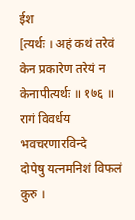ईश
[त्यर्थः । अहं कथं तरेवं केन प्रकारेण तरेयं न केनापीत्यर्थः ॥ १७६ ॥
रागं विवर्धय भवचरणारविन्दे
दोपेषु यत्नमनिशं विफलं कुरु ।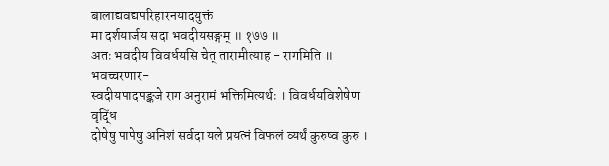बालाद्यवद्यपरिहारनयादयुक्तं
मा दर्शयार्जय सदा भवदीयसङ्गम् ॥ १७७ ॥
अतः भवदीय विवर्धयसि चेत् तारामीत्याह - रागमिति ॥ भवच्चरणार-
स्वदीयपादपङ्कजे राग अनुरामं भक्तिमित्यर्थः । विवर्धयविशेषेण वृद्धिं
दोषेषु पापेषु अनिशं सर्वदा यले प्रयत्नं विफलं व्यर्थं कुरुष्व कुरु ।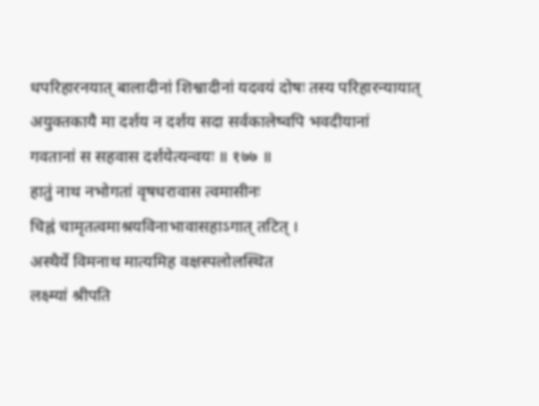धपरिहारनयात् बालादीनां शिश्वादीनां यदवयं दोषः तस्य परिहारन्यायात्
अयुक्तकायै मा दर्शय न दर्शय सदा सर्वकालेष्वपि भवदीयानां
गवतानां स सहवास दर्शयेत्यन्वयः ॥ १७७ ॥
हातुं नाथ नभोगतां वृषधरावास त्वमासीनः
चिह्नं चामृतत्वमाश्रयविनाभावासहाऽगात् तटित् ।
अस्थैर्ये विमनाथ मात्यमिह वक्षस्पलोलस्थित
लक्ष्म्यां श्रीपति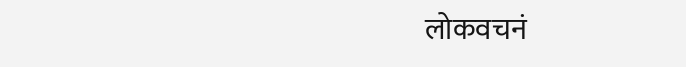लोकवचनं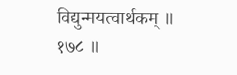विद्युन्मयत्वार्थकम् ॥ १७८ ॥